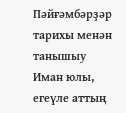Пәйғәмбәрҙәр тарихы менән танышыу
Иман юлы, егеүле аттың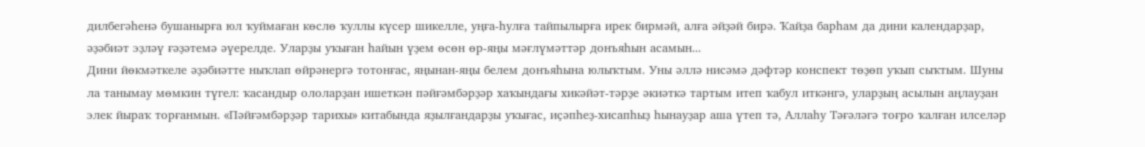дилбегәһенә бушанырға юл ҡуймаған көслө ҡуллы күсер шикелле, уңға-һулға тайпылырға ирек бирмәй, алға әйҙәй бирә. Ҡайҙа барһам да дини календарҙар, әҙәбиәт эҙләү ғәҙәтемә әүерелде. Уларҙы уҡыған һайын үҙем өсөн өр-яңы мәғлүмәттәр донъяһын асамын...
Дини йөкмәткеле әҙәбиәтте ныҡлап өйрәнергә тотонғас, яңынан-яңы белем донъяһына юлыҡтым. Уны әллә нисәмә дәфтәр конспект төҙөп уҡып сыҡтым. Шуны ла танымау мөмкин түгел: ҡасандыр ололарҙан ишеткән пәйғәмбәрҙәр хаҡындағы хикәйәт-тәрҙе әкиәткә тартым итеп ҡабул иткәнгә, уларҙың асылын аңлауҙан элек йыраҡ торғанмын. «Пәйғәмбәрҙәр тарихы» китабында яҙылғандарҙы уҡығас, иҫәпһеҙ-хисапһыҙ һынауҙар аша үтеп тә, Аллаһу Тәғәләгә тоғро ҡалған илселәр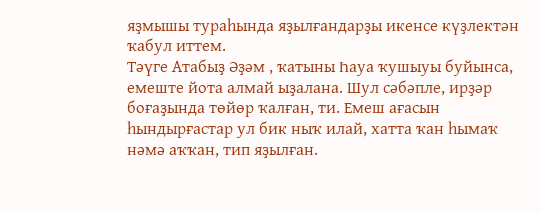яҙмышы тураһында яҙылғандарҙы икенсе күҙлектән ҡабул иттем.
Тәүге Атабыҙ Әҙәм , ҡатыны Һауа ҡушыуы буйынса, емеште йота алмай ыҙалана. Шул сәбәпле, ирҙәр боғаҙында төйөр ҡалған, ти. Емеш ағасын һындырғастар ул бик ныҡ илай, хатта ҡан һымаҡ нәмә аҡҡан, тип яҙылған.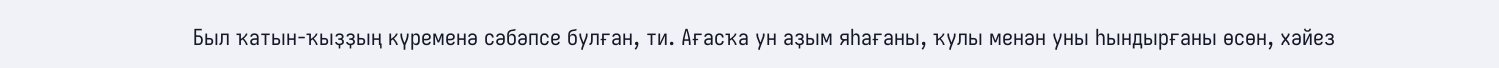Был ҡатын-ҡыҙҙың күременә сәбәпсе булған, ти. Ағасҡа ун аҙым яһағаны, ҡулы менән уны һындырғаны өсөн, хәйез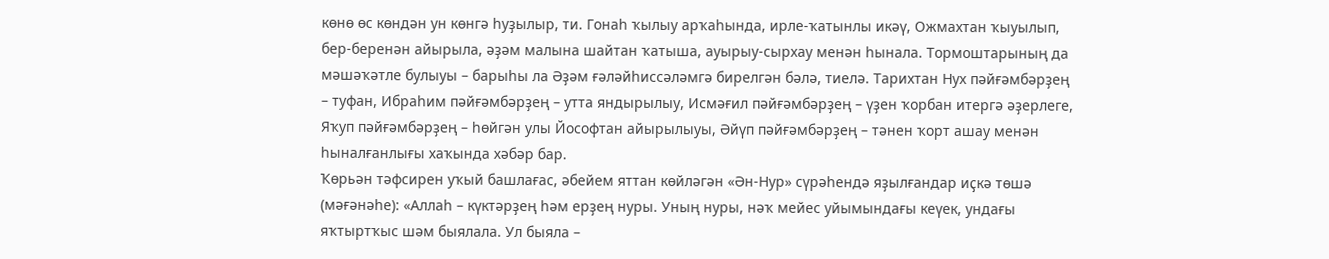көнө өс көндән ун көнгә һуҙылыр, ти. Гонаһ ҡылыу арҡаһында, ирле-ҡатынлы икәү, Ожмахтан ҡыуылып, бер-беренән айырыла, әҙәм малына шайтан ҡатыша, ауырыу-сырхау менән һынала. Тормоштарының да мәшәҡәтле булыуы – барыһы ла Әҙәм ғәләйһиссәләмгә бирелгән бәлә, тиелә. Тарихтан Нух пәйғәмбәрҙең – туфан, Ибраһим пәйғәмбәрҙең – утта яндырылыу, Исмәғил пәйғәмбәрҙең – үҙен ҡорбан итергә әҙерлеге, Яҡуп пәйғәмбәрҙең – һөйгән улы Йософтан айырылыуы, Әйүп пәйғәмбәрҙең – тәнен ҡорт ашау менән һыналғанлығы хаҡында хәбәр бар.
Ҡөрьән тәфсирен уҡый башлағас, әбейем яттан көйләгән «Ән-Нур» сүрәһендә яҙылғандар иҫкә төшә (мәғәнәһе): «Аллаһ – күктәрҙең һәм ерҙең нуры. Уның нуры, нәҡ мейес уйымындағы кеүек, ундағы яҡтыртҡыс шәм быялала. Ул быяла –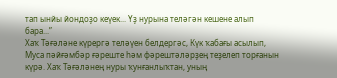тап ынйы йондоҙо кеүек... Үҙ нурына теләгән кешене алып бара...”
Хаҡ Тәғәләне күрергә теләүен белдергәс, Күк ҡабағы асылып, Муса пәйғәмбәр ғәреште һәм фәрештәләрҙең теҙелеп торғанын күрә. Хаҡ Тәғәләнең нуры ҡунғанлыҡтан, уның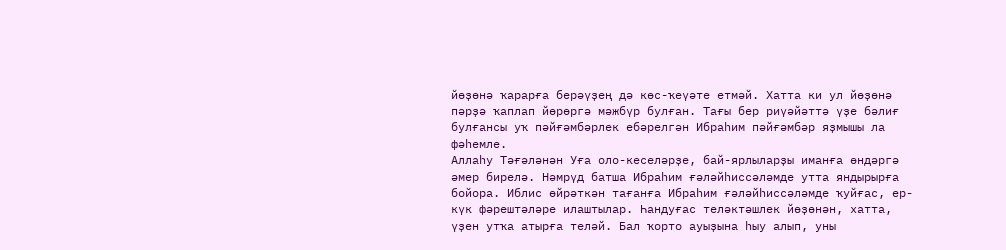йөҙөнә ҡарарға берәүҙең дә көс-ҡеүәте етмәй. Хатта ки ул йөҙөнә пәрҙә ҡаплап йөрөргә мәжбүр булған. Тағы бер риүәйәттә үҙе бәлиғ булғансы уҡ пәйғәмбәрлек ебәрелгән Ибраһим пәйғәмбәр яҙмышы ла фәһемле.
Аллаһу Тәғәләнән Уға оло-кеселәрҙе, бай-ярлыларҙы иманға өндәргә әмер бирелә. Нәмрүд батша Ибраһим ғәләйһиссәләмде утта яндырырға бойора. Иблис өйрәткән тағанға Ибраһим ғәләйһиссәләмде ҡуйғас, ер-күк фәрештәләре илаштылар. Һандуғас теләктәшлек йөҙөнән, хатта, үҙен утҡа атырға теләй. Бал ҡорто ауыҙына һыу алып, уны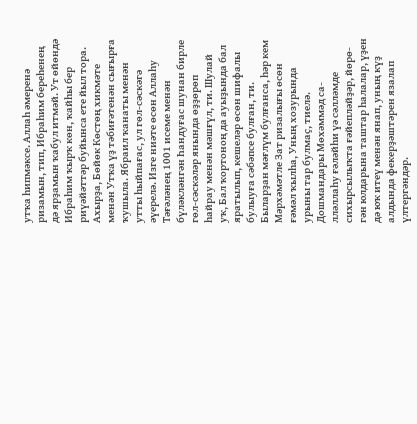утҡа һипмәксе. Аллаһ әмеренә ризамын, тип, Ибраһим береһенең дә ярҙамын ҡабул итмәй. Ут өйөндә Ибраһим ҡырҡ көн, ҡайһы бер риүәйәттәр буйынса ете йыл тора. Ахырҙа, Бөйөк Көстөң хикмәте менән Утҡа үҙ тәбиғәтенән сығырға ҡушыла. Ябраил ҡанаты менән утты һыйпағас, ул гөл-сәскәгә әүерелә. Изге ниәте өсөн Аллаһу Тәғәләнең 1001 исеме менән бүләкләнгән Һандуғас шунан бирле гөл-сәскәләр янында өҙҙөрөп һайрау менән мәшғүл, ти. Шулай уҡ, Бал ҡортоноң да ауыҙында бал яратылып, кешеләр өсөн шифалы булыуға сәбәпсе булған, ти. Быларҙан мәғлүм булғанса, һәр кем Мәрхәмәтле Зат ризалығы өсөн ғәмәл ҡылһа, Уның хозурында урыны тар булмаҫ, тиелә.
Дошмандары Мөхәммәд са-лләллаһу ғәләйһи үә сәлләмде сихырсылыҡта ғәйепләйҙәр, йөрө-гән юлдарына таштар һалалар, үҙен дә юҡ итеү менән янап, уның күҙ алдында фекерҙәштәрен язалап үлтергәндәр.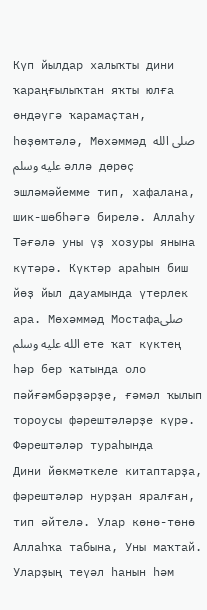Күп йылдар халыҡты дини ҡараңғылыҡтан яҡты юлға өндәүгә ҡарамаҫтан, һөҙөмтәлә, Мөхәммәд صلى الله عليه وسلم әллә дөрөҫ эшләмәйемме тип, хафалана, шик-шөбһәгә бирелә. Аллаһу Тәғәлә уны үҙ хозуры янына күтәрә. Күктәр араһын биш йөҙ йыл дауамында үтерлек ара. Мөхәммәд Мостафаصلى الله عليه وسلم ете ҡат күктең һәр бер ҡатында оло пәйғәмбәрҙәрҙе, ғәмәл ҡылып тороусы фәрештәләрҙе күрә.
Фәрештәләр тураһында
Дини йөкмәткеле китаптарҙа, фәрештәләр нурҙан яралған, тип әйтелә. Улар көнө-төнө Аллаһҡа табына, Уны маҡтай. Уларҙың теүәл һанын һәм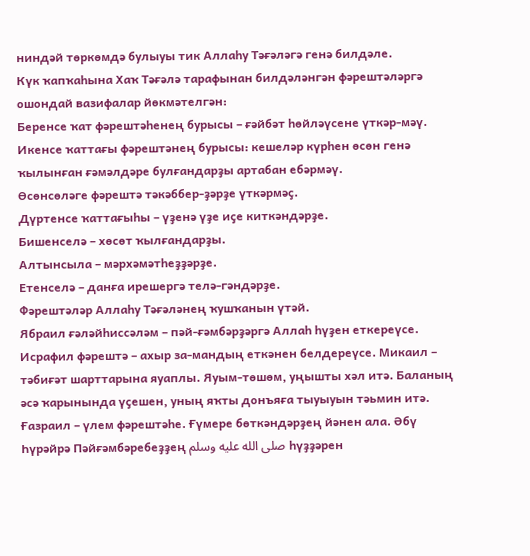ниндәй төркөмдә булыуы тик Аллаһу Тәғәләгә генә билдәле.
Күк ҡапҡаһына Хаҡ Тәғәлә тарафынан билдәләнгән фәрештәләргә ошондай вазифалар йөкмәтелгән:
Беренсе ҡат фәрештәһенең бурысы – ғәйбәт һөйләүсене үткәр-мәү.
Икенсе ҡаттағы фәрештәнең бурысы: кешеләр күрһен өсөн генә ҡылынған ғәмәлдәре булғандарҙы артабан ебәрмәү.
Өсөнсөләге фәрештә тәкәббер-ҙәрҙе үткәрмәҫ.
Дүртенсе ҡаттағыһы – үҙенә үҙе иҫе киткәндәрҙе.
Бишенселә – хөсөт ҡылғандарҙы.
Алтынсыла – мәрхәмәтһеҙҙәрҙе.
Етенселә – данға ирешергә телә-гәндәрҙе.
Фәрештәләр Аллаһу Тәғәләнең ҡушҡанын үтәй.
Ябраил ғәләйһиссәләм – пәй-ғәмбәрҙәргә Аллаһ һүҙен еткереүсе.
Исрафил фәрештә – ахыр за-мандың еткәнен белдереүсе. Микаил – тәбиғәт шарттарына яуаплы. Яуым-төшөм, уңышты хәл итә. Баланың әсә ҡарынында үҫешен, уның яҡты донъяға тыуыуын тәьмин итә. Ғазраил – үлем фәрештәһе. Ғүмере бөткәндәрҙең йәнен ала. Әбү Һүрәйрә Пәйғәмбәребеҙҙең صلى الله عليه وسلم һүҙҙәрен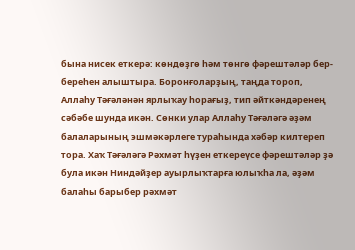бына нисек еткерә: көндөҙгө һәм төнгө фәрештәләр бер-береһен алыштыра. Боронғоларҙың, таңда тороп, Аллаһу Тәғәләнән ярлыҡау һорағыҙ, тип әйткәндәренең сәбәбе шунда икән. Сөнки улар Аллаһу Тәғәләгә әҙәм балаларының эшмәкәрлеге тураһында хәбәр килтереп тора. Хаҡ Тәғәләгә Рәхмәт һүҙен еткереүсе фәрештәләр ҙә була икән Ниндәйҙер ауырлыҡтарға юлыҡһа ла, әҙәм балаһы барыбер рәхмәт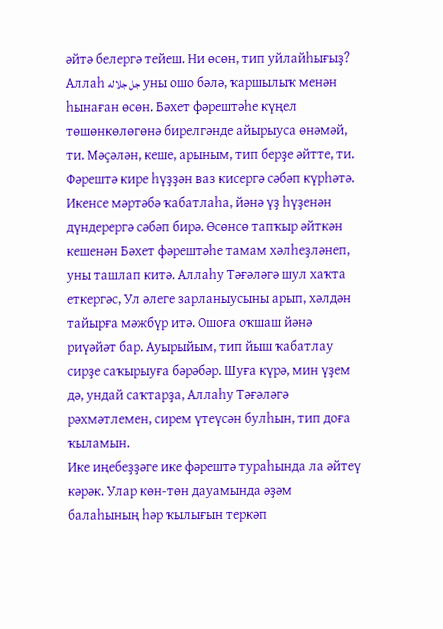әйтә белергә тейеш. Ни өсөн, тип уйлайһығыҙ? Аллаһ جل جلاله уны ошо бәлә, ҡаршылыҡ менән һынаған өсөн. Бәхет фәрештәһе күңел төшөнкөлөгөнә бирелгәнде айырыуса өнәмәй, ти. Мәҫәлән, кеше, арыным, тип берҙе әйтте, ти. Фәрештә кире һүҙҙән ваз кисергә сәбәп күрһәтә. Икенсе мәртәбә ҡабатлаһа, йәнә үҙ һүҙенән дүндерергә сәбәп бирә. Өсөнсө тапҡыр әйткән кешенән Бәхет фәрештәһе тамам хәлһеҙләнеп, уны ташлап китә. Аллаһу Тәғәләгә шул хаҡта еткергәс, Ул әлеге зарланыусыны арып, хәлдән тайырға мәжбүр итә. Ошоға оҡшаш йәнә риүәйәт бар. Ауырыйым, тип йыш ҡабатлау сирҙе саҡырыуға бәрәбәр. Шуға күрә, мин үҙем дә, ундай саҡтарҙа, Аллаһу Тәғәләгә рәхмәтлемен, сирем үтеүсән булһын, тип доға ҡыламын.
Ике иңебеҙҙәге ике фәрештә тураһында ла әйтеү кәрәк. Улар көн-төн дауамында әҙәм балаһының һәр ҡылығын теркәп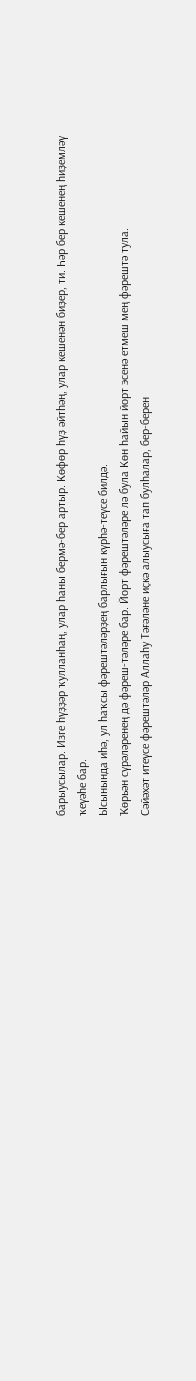барыусылар. Изге һүҙҙәр ҡулланһаң, улар һаны бермә-бер артыр. Көфөр һүҙ әйтһәң, улар кешенән биҙер, ти. Һәр бер кешенең һиҙемләү ҡеүәһе бар.
Ысынында иһә, ул һаҡсы фәрештәләрҙең барлығын күрһә-теүсе билдә.
Ҡөрьән сүрәләренең дә фәреш-тәләре бар. Йорт фәрештәләре лә була Көн һайын йорт эсенә етмеш мең фәрештә тула.
Сәйәхәт итеүсе фәрештәләр Аллаһу Тәғәләне иҫкә алыусыға тап булһалар, бер-берен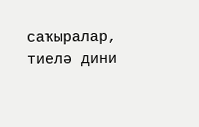саҡыралар, тиелә дини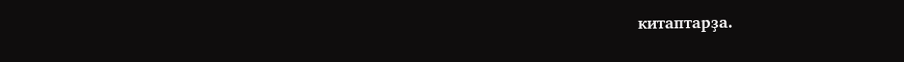китаптарҙа.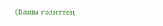(Башы гәзиттең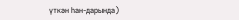үткән һан-дарында)